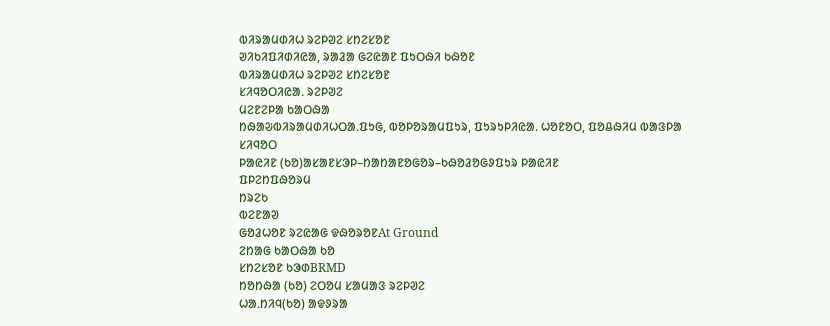ᱵᱤᱨᱟᱢᱰᱤᱦ ᱨᱮᱞᱣᱮ ᱥᱴᱮᱥᱚᱱ
ᱣᱤᱠᱤᱯᱤᱰᱤᱭᱟ, ᱨᱟᱲᱟ ᱜᱮᱭᱟᱱ ᱯᱩᱛᱷᱤ ᱠᱷᱚᱱ
ᱵᱤᱨᱟᱢᱰᱤᱦ ᱨᱮᱞᱣᱮ ᱥᱴᱮᱥᱚᱱ
ᱥᱤᱧᱚᱛᱤᱭᱟᱹ ᱨᱮᱞᱣᱮ
ᱢᱮᱱᱮᱞᱟ ᱠᱟᱛᱷᱟ
ᱴᱷᱟᱶᱵᱤᱨᱟᱢᱰᱤᱦᱛᱟᱹᱯᱩᱜ, ᱵᱚᱞᱚᱨᱟᱢᱯᱩᱨ, ᱯᱩᱨᱩᱞᱤᱭᱟᱹ ᱦᱚᱱᱚᱛ, ᱯᱚᱪᱷᱤᱢ ᱵᱟᱝᱞᱟ
ᱥᱤᱧᱚᱛ
ᱞᱟᱭᱤᱱ (ᱠᱚ)ᱟᱥᱟᱱᱥᱳᱞ–ᱴᱟᱴᱟᱱᱚᱜᱚᱨ–ᱠᱷᱚᱲᱚᱜᱽᱯᱩᱨ ᱞᱟᱭᱤᱱ
ᱯᱞᱮᱴᱯᱷᱚᱨᱢ
ᱴᱨᱮᱠ
ᱵᱮᱱᱟᱣ
ᱜᱚᱲᱦᱚᱱ ᱨᱮᱭᱟᱜ ᱫᱷᱚᱨᱚᱱAt Ground
ᱮᱴᱟᱜ ᱠᱟᱛᱷᱟ ᱠᱚ
ᱥᱴᱮᱥᱚᱱ ᱠᱳᱰBRMD
ᱴᱚᱴᱷᱟ (ᱠᱚ) ᱮᱛᱚᱢ ᱥᱟᱢᱟᱝ ᱨᱮᱞᱣᱮ
ᱦᱟᱹᱴᱤᱧ(ᱠᱚ) ᱟᱫᱽᱨᱟ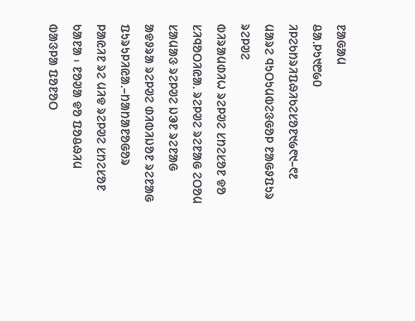ᱱᱟᱜᱟᱢ
ᱪᱟᱹᱞᱩ᱑᱘᱙᱐
ᱤᱞᱮᱠᱴᱨᱤᱯᱷᱤᱠᱮᱥᱚᱱ᱑᱙᱖᱑–᱖᱒
ᱢᱟᱨᱮ ᱧᱩᱛᱩᱢᱵᱮᱝᱜᱚᱞ ᱱᱟᱜᱽᱯᱩᱨ ᱨᱮᱞᱣᱮ
ᱵᱤᱨᱟᱢᱰᱤᱦ ᱨᱮᱞᱣᱮ ᱥᱴᱮᱥᱚᱱ ᱫᱚ ᱥᱤᱧᱚᱛᱤᱭᱟᱹ ᱨᱮᱞᱣᱮ ᱨᱮᱱᱟᱜ ᱮᱛᱚᱢ ᱥᱟᱢᱟᱝ ᱨᱮᱞᱣᱮ ᱡᱳᱱ ᱨᱮᱱᱟᱜ ᱟᱫᱽᱨᱟ ᱨᱮᱞᱣᱮ ᱰᱤᱵᱤᱡᱚᱱ ᱨᱮᱱᱟᱜ ᱯᱩᱨᱩᱞᱤᱭᱟᱹ–ᱴᱟᱴᱟᱱᱚᱜᱚᱨ ᱞᱟᱭᱤᱱ ᱨᱮ ᱢᱤᱫ ᱨᱮᱞᱣᱮ ᱥᱴᱮᱥᱚᱱ ᱠᱟᱱᱟ ᱾ ᱱᱚᱣᱟ ᱫᱚ ᱯᱚᱪᱷᱤᱢ ᱵᱟᱝᱞᱟ ᱯᱚᱱᱚᱛ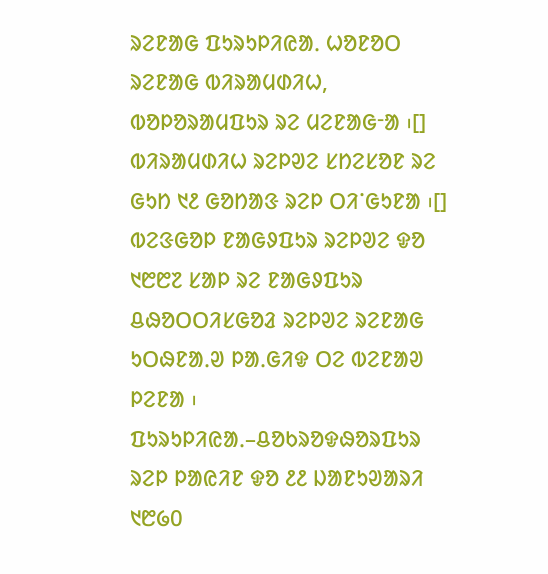ᱨᱮᱱᱟᱜ ᱯᱩᱨᱩᱞᱤᱭᱟᱹ ᱦᱚᱱᱚᱛ ᱨᱮᱱᱟᱜ ᱵᱤᱨᱟᱢᱰᱤᱦ, ᱵᱚᱞᱚᱨᱟᱢᱯᱩᱨ ᱨᱮ ᱢᱮᱱᱟᱜᱼᱟ ᱾[] ᱵᱤᱨᱟᱢᱰᱤᱦ ᱨᱮᱞᱣᱮ ᱥᱴᱮᱥᱚᱱ ᱨᱮ ᱜᱩᱴ ᱑᱒ ᱜᱚᱴᱟᱝ ᱨᱮᱞ ᱛᱤᱸᱜᱩᱱᱟ ᱾[]
ᱵᱮᱝᱜᱚᱞ ᱱᱟᱜᱽᱯᱩᱨ ᱨᱮᱞᱣᱮ ᱫᱚ ᱑᱘᱘᱗ ᱥᱟᱞ ᱨᱮ ᱱᱟᱜᱽᱯᱩᱨ ᱪᱷᱚᱛᱛᱤᱥᱜᱚᱲ ᱨᱮᱞᱣᱮ ᱨᱮᱱᱟᱜ ᱩᱛᱷᱱᱟᱹᱣ ᱞᱟᱹᱜᱤᱫ ᱛᱮ ᱵᱮᱱᱟᱣ ᱞᱮᱱᱟ ᱾ ᱯᱩᱨᱩᱞᱤᱭᱟᱹ–ᱪᱚᱠᱨᱚᱫᱷᱚᱨᱯᱩᱨ ᱨᱮᱞ ᱞᱟᱭᱤᱱ ᱫᱚ ᱒᱒ ᱡᱟᱱᱩᱣᱟᱨᱤ ᱑᱘᱙᱐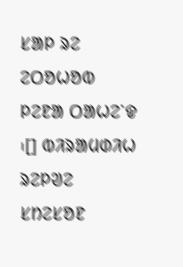ᱥᱟᱞ ᱨᱮ ᱮᱛᱚᱦᱚᱵ ᱞᱮᱱᱟ ᱛᱟᱦᱮᱸᱫ ᱾[] ᱵᱤᱨᱟᱢᱰᱤᱦ ᱨᱮᱞᱣᱮ ᱥᱴᱮᱥᱚᱱ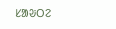ᱥᱟᱶᱛᱮ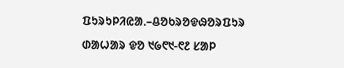ᱯᱩᱨᱩᱞᱤᱭᱟᱹ–ᱪᱚᱠᱨᱚᱫᱷᱚᱨᱯᱩᱨ ᱰᱟᱦᱟᱨ ᱫᱚ ᱑᱙᱖᱑-᱖᱒ ᱥᱟᱞ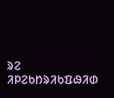ᱨᱮ ᱤᱞᱮᱠᱴᱨᱤᱠᱯᱷᱤᱰ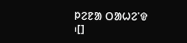ᱞᱮᱱᱟ ᱛᱟᱦᱮᱸᱫ ᱾[]